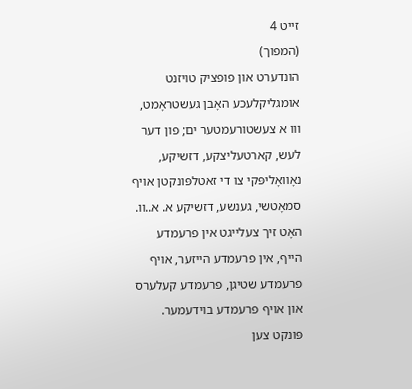זייט 4
(המפוך)
הונדערט און פופציק טויזנט אומגליקלעכע האָבן געשטראָמט, ווו א צעשטורעמטער ים; פון דער לעש, קארטעליצקע, דזשיקע, נאָוואָליפּקי צו די זאטלפּונקטן אויף סמאָטשי, גענשע, דזשיקע א. א..וו. האָט זיך צעלייגט אין פרעמדע הייף, אין פרעמדע הייזער, אויף פרעמדע שטיגן, פרעמדע קעלערס און אויף פרעמדע בוידעמער. פּונקט צען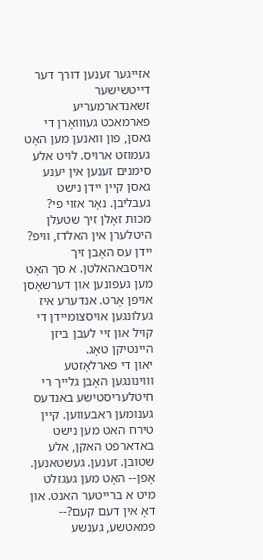אזייגער זענען דורך דער דייטשישער זשאנדארמעריע פארמאכט געװואָרן די גאסן, פון וואנען מען האָט געמוזט ארויס. לויט אלע סימנים זענען אין יענע גאסן קיין יידן נישט געבליבן. נאָר אזוי פי? מכות זאָלן זיך שטעלן היטלערן אין האלדז, וויפ? יידן עס האָבן זיך אויסבאהאלטן. א סך האָט מען געפונען און דערשאָסן אויפן אָרט. אנדערע איז געלונגען אויסצומיידן די קויל און זיי לעבן ביזן היינטיקן טאָג.
יאון די פארלאָזטע וווינונגען האָבן גלייך רי חיטלעריסטישע באנדעס גענומען ראבעווען. קיין טירח האט מען נישט באדארפט האקן, אלע שטובן. זענען. געשטאנען. אָפן-- האָט מען געגזלט מיט א ברייטער האנט. און דאָ אין דעם קעם?-- פמאטשע, גענשע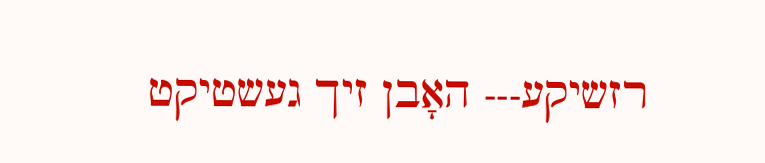רזשיקע--- האָבן זיך געשטיקט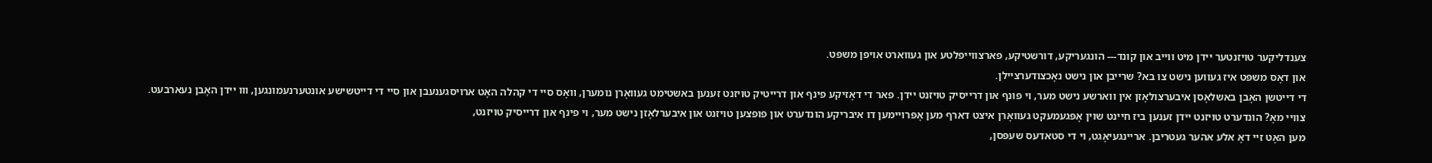צענדליקער טויזנטער יידן מיט ווייב און קונד--- הונגעריקע, דורשטיקע, פארצווייפלטע און געווארט אויפן משפּט.
און דאָס משפּט איז געווען נישט צו בא? שרייבן און נישט נאָכצודערציילן.
די דייטשן האָבן באשלאָסן איבערצולאָזן אין ווארשע נישט מער, וי פונף און דרייסיק טויזנט יידן. פאר די דאָזיקע פינף און דרייטיק טויזנט זענען באשטימט געװאָרן נומערן, װאָס סיי די קהלה האָט ארויסגענעבן און סיי די דייטשישע אונטערנעמונגען, ווו יידן האָבן נעארבעט.
צוויי מאָ? הונדערט טויזנט יידן זענען ביז חיינט שוין אָפּגעמעקט געוואָרן איצט דארף מען אָפּרױימען דו איבריקע הונדערט און פופצען טויזנט און איבערלאָזן נישט מער, וי פינף און דרייסיק טויזנט,
מען האָט זיי דאָ אלע אהער געטריבן. אריינגעיאָגט, וי די סטאדעס שעפּסן,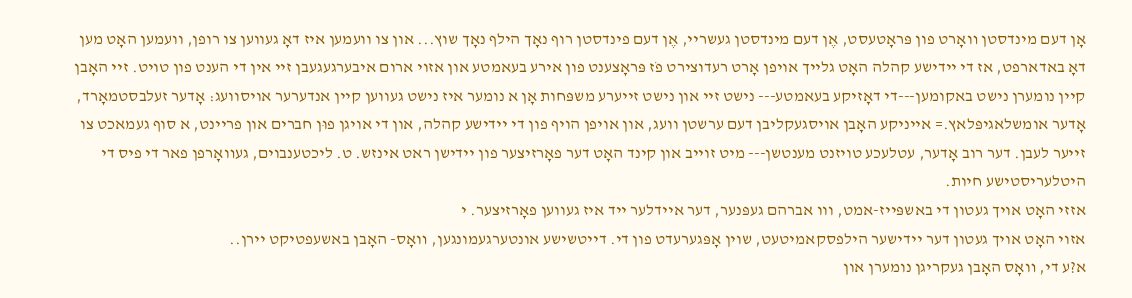אָן דעם מינדסטן װאָרט פון פּראָטעסט, אֶן דעם מינדסטן געשריי, אֶן דעם פינדסטן רוף נאָך הילף נאָך שוץ... און צו וועמען איז דאָ געווען צו רופן, וועמען האָט מען דאָ באדארפט, אז די יידישע קהלה האָט גלייך אויפן אָרט רעדוצירט פֹז פּראָצענט פון אירע בעאמטע און אזוי ארום איבערגעגעבן זיי אין די הענט פון טויט. זיי האָבן קיין נומערן נישט באקומען---די דאָזיקע בעאמטע--- נישט זיי און נישט זייערע משפּחות אָן א נומער איז נישט געווען קיין אנדערער אויסוועג: אָדער זעלבסטמאָרד, אָדער אומשלאגיפּלאץ.= אייניקע האָבן אויסגעקליבן דעם ערשטן וועג, און אויפן הויף פון די יידישע קהלה, און די אויגן פוּן חברים און פריינט, א סוף געמאכט צו זייער לעבן. דער רוב אָדער, עטלעכע טויזנט מענטשן--- מיט זוייב און קינד האָט דער פאָרזיצער פון יידישן ראט אינזש. ט. ליכטענבוים, געװאָרפן פאר די פיס די היטלעריסטישע חיות.
אזזי האָט אויך געטון די באשפּייז-אמט, ווו אברהם געפּנער, דער איידלער ייד איז געווען פאָרזיצער. י
אזוי האָט אויך געטון דער יידישער הילפסקאמיטעט, שוין אָפּגערעדט פון די. דייטשישע אונטערגעמונגען, װאָס- האָבן באשעפטיקט יירן..
א?ע די, װאָס האָבן געקריגן נומערן און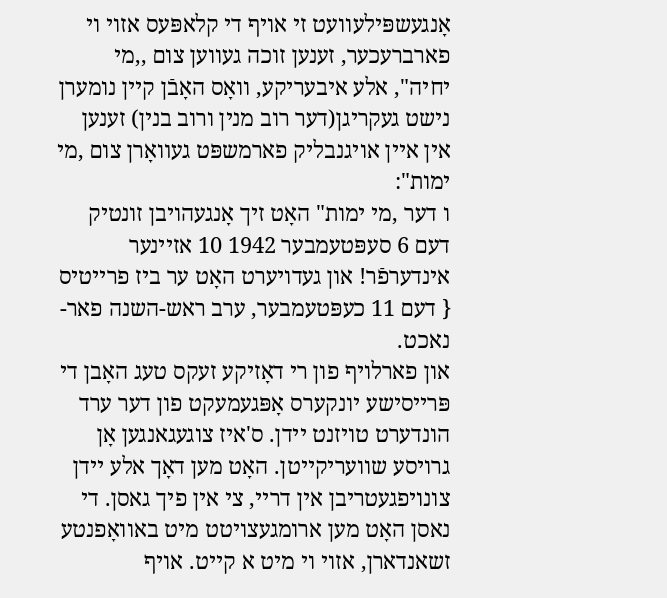אָנגעשפּילעוועט זי אויף די קלאפּעס אזוי וי פארברעכער, זענען זוכה געווען צום ,,מי יחיה", אלע איבעריקע, וואָס האָבֿן קיין נומערן נישט געקריגן(דער רוב מנין ורוב בנין) זענען אין איין אויגנבליק פארמשפּט געװאָרן צום ,מי ימות":
ו דער ,מי ימות" האָט זיך אָנגעהויבן זונטיק דעם 6 סעפּטעמבער 1942 10 אזיינער אינדערפֿר! און געדויערט האָט ער ביז פרייטיס
{ דעם 11 כעפּטעמבער, ערב ראש-השנה פאר-
נאכט.
און פארלויף פון רי דאָזיקע זעקס טעג האָבן די פּרייסישע יונקערס אָפּגעמעקט פון דער ערד הונדערט טויזנט יידן. ס'איז צוגעגאנגען אָן גרויסע שוועריקייטן. האָט מען דאָך אלע יידן צונויפגעטריבן אין דריי, צי אין פיך גאסן. די נאסן האָט מען ארומגעצויטט מיט באוואָפנטע זשאנדארן, אזוי וי מיט א קייט. אויף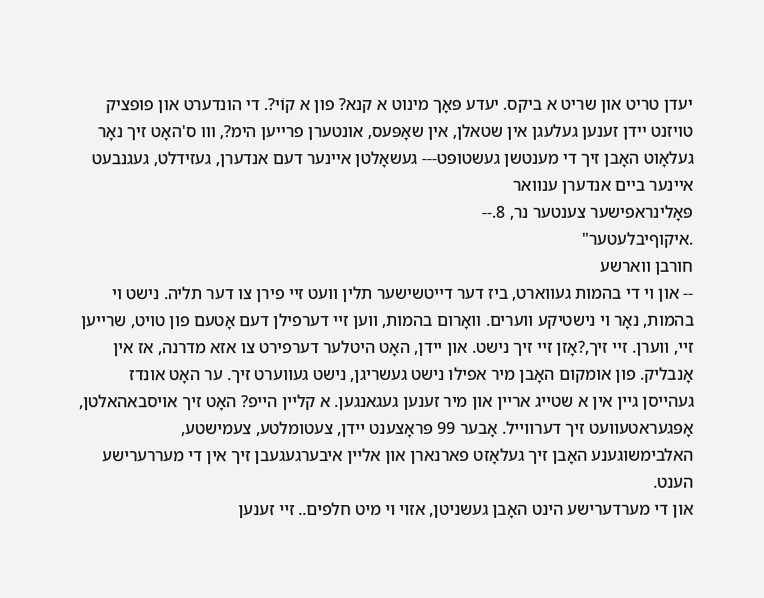יעדן טריט און שריט א ביקס. יעדע פּאָך מינוט א קנא? פון א קוֹי?. די הונדערט און פופציק טויזנט יידן זענען געלעגן אין שטאלן, אין שאָפּעס, אונטערן פרייען הימ?, ווו ס'האָט זיך נאָר געלאָוט האָבן זיך די מענטשן געשטופּט--- געשאָלטן איינער דעם אנדערן, געזידלט, געגנבעט איינער ביים אנדערן ענוואר
פּאָלינראפישער צענטער נר, 8.--
.איקוףיבלעטער"
חורבן ווארשע
-- און וי די בהמות געווארט, ביז דער דייטשישער תלין וועט זיי פירן צו דער תליה. נישט וי בהמות, נאָר וי נישטיקע ווערים. װאָרום בהמות, ווען זיי דערפילן דעם אָטעם פון טויט, שרייען זיי, ווערן. זיי זיך,?אָזן זיי זיך נישט. און יידן, האָט היטלער דערפירט צו אזא מדרנה, אז אין אָנבליק. פון אומקום האָבן מיר אפילו נישט געשריגן, נישט געווערט זיך. ער האָט אונדז געהייסן גיין אין א שטייג אריין און מיר זענען געגאנגען. א קליין הייפ? האָט זיך אויסבאהאלטן, אָפּגעראטעוועט זיך דערווייל. אָבער 99 פּראָצענט יידן, צעטומלטע, צעמישטע, האלבימשוגענע האָבן זיך געלאָזט פארנארן און אליין איבערגעגעבן זיך אין די מעררערישע הענט.
און די מערדערישע הינט האָבן געשניטן, אזוי וי מיט חלפים.. זיי זענען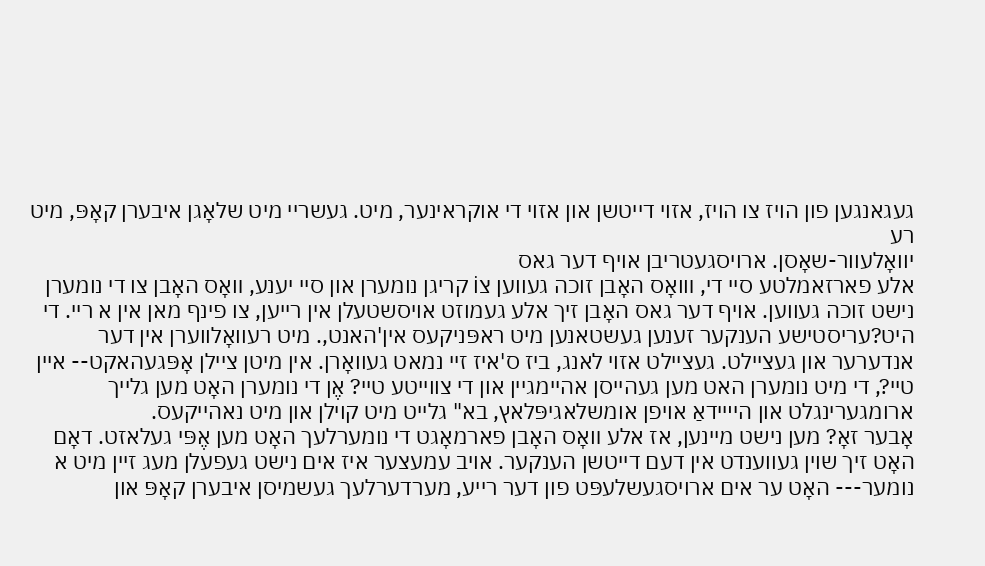געגאנגען פון הויז צו הויז, אזוי דייטשן און אזוי די אוקראינער, מיט. געשריי מיט שלאָגן איבערן קאָפּ, מיט רע
יוואָלעוור-שאָסן. ארויסגעטריבן אויף דער גאס
אלע פארזאמלטע סיי די, װואָס האָבן זוכה געווען צוֹ קריגן נומערן און סיי יענע, װאָס האָבן צו די נומערן נישט זוכה געווען. אויף דער גאס האָבן זיך אלע געמוזט אויסשטעלן אין רייען, צו פינף מאן אין א ריי. די היט?עריסטישע הענקער זענען געשטאנען מיט ראפּניקעס אין'האנט,. מיט רעוואָלווערן אין דער אנדערער און געציילט. געציילט אזוי לאנג, ביז ס'איז זיי נמאט געוואָרן. אין מיטן ציילן אָפּגעהאקט-- איין טיי?, די מיט נומערן האט מען געהייסן אהיימגיין און די צווייטע טיי? אֶן די נומערן האָט מען גלייך ארומגערינגלט און היײידאַ אויפן אומשלאגיפּלאץ, בא" גלייט מיט קוילן און מיט נאהייקעס.
אָבער זאָ? מען נישט מיינען, אז אלע װאָס האָבן פארמאָגט די נומערלעך האָט מען אֶפּי געלאזט. דאָם האָט זיך שוין געווענדט אין דעם דייטשן הענקער. אויב עמעצער איז אים נישט געפעלן מעג זיין מיט א נומער--- האָט ער אים ארויסגעשלעפּט פון דער רייע, מערדערלעך געשמיסן איבערן קאָפּ און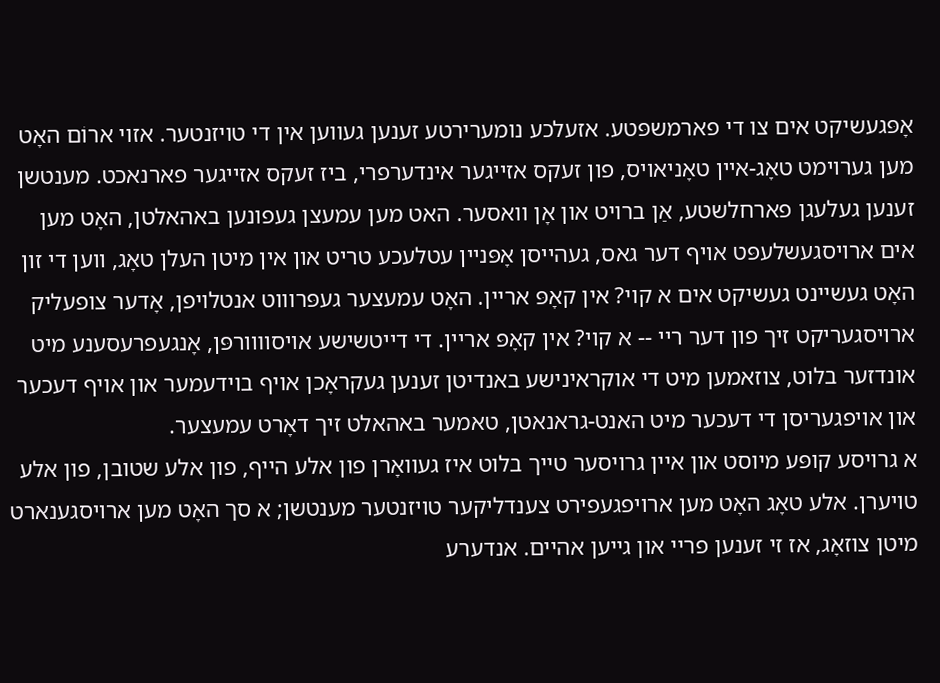אָפּגעשיקט אים צו די פארמשפּטע. אזעלכע נומערירטע זענען געווען אין די טויזנטער. אזוי ארוֹם האָט מען גערוימט טאָג-איין טאָניאויס, פון זעקס אזייגער אינדערפרי, ביז זעקס אזייגער פארנאכט. מענטשן זענען געלעגן פארחלשטע, אַן ברויט און אָן וואסער. האט מען עמעצן געפונען באהאלטן, האָט מען אים ארויסגעשלעפּט אויף דער גאס, געהייסן אָפּניין עטלעכע טריט און אין מיטן העלן טאָג, ווען די זון האָט געשיינט געשיקט אים א קוי? אין קאָפּ אריין. האָט עמעצער געפּרוווט אנטלויפן, אָדער צופעליק ארויסגעריקט זיך פון דער ריי -- א קוי? אין קאָפּ אריין. די דייטשישע אויסוװורפּן, אָנגעפרעסענע מיט אונדזער בלוט, צוזאמען מיט די אוקראינישע באנדיטן זענען געקראָכן אויף בוידעמער און אויף דעכער און אויפגעריסן די דעכער מיט האנט-גראנאטן, טאמער באהאלט זיך דאָרט עמעצער.
א גרויסע קופּע מיוסט און איין גרויסער טייך בלוט איז געוואָרן פון אלע הייף, פון אלע שטובן, פון אלע טויערן. אלע טאָג האָט מען ארויפגעפירט צענדליקער טויזנטער מענטשן; א סך האָט מען ארויסגענארט מיטן צוזאָג, אז זי זענען פריי און גייען אהיים. אנדערע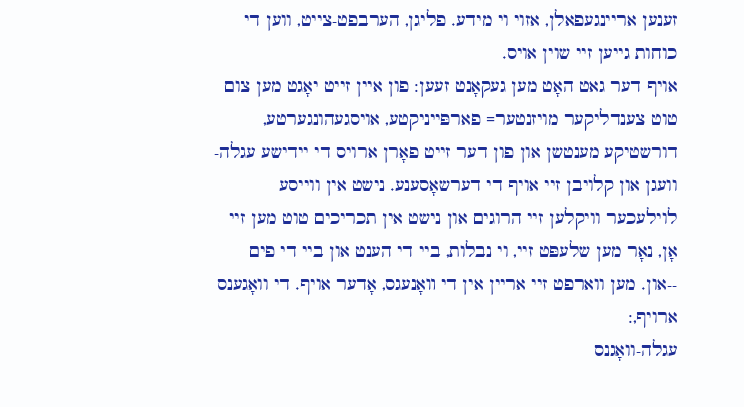זענען אריינגעפאלן, אזוי וי מידע. פליגן, הערבפט-צייט, ווען די כוחות גייען זיי שוין אויס.
אויף דער גאט האָט מען געקאָנט זעען: פון איין זייט יאָגט מען צום טוט צענדליקער מויזנטער= פארפּייניקטע, אויסגעהונגערטע, דורשטיקע מענטשן און פון דער זייט פאָרן ארויס די יידישע עגלה-וועגן און קלויבן זיי אויף די דערשאָסענע. נישט אין ווייסע לוילעכער וויקלען זיי הרוגים און נישט אין תכריכים טוט מען זיי אָן, נאָר מען שלעפּט זיי, וי נבלות, ביי די הענט און ביי די פים --און. מען ווארפט זיי אריין אין די װאָנעגס, אָדער אויף. די וואָגענס ארויף,:
עגלה-וואָגנס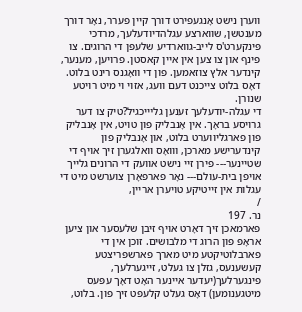ווערן נישט אָנגעפירט דורך קיין פערר, נאָר דורך מענטשן, שווארצע עגלהדיודעלעך, מרדכי פּינקערט'ס לייב-גווארדיע שלעפּן די הרוגים. צו פינף און צו צען אין איין קאסטן. פרויען, מענער, קינדער אלץ צוזאמען. פון די װאָגנס רינט בלוט. דאָס בלוט צייכנט דעם וועג, אזוי וי מיט רויטע שנורן.
די עגלה-יודעלעך זענען גלײיכגיל?טיק צו דער גרויסע בראָך. אין אָנבליק פון טויט, אין אָנבליק פון פארגליווערט בלוט, און אָנבליק פון קינדערישע מארכן, װואָס וואלגערן זיך אויף די שטיינער--- פירן זיי נישט אוועק די הרונים גלייך אויפן בית-עולם--- נאָר פארפאָרן צוערשט מיט די עגלות אין זייטיקע טויערן אריין,
/
נר. 197
פארמאכן זיך דאָרט אויף זיבן שלעסער און ציען אראָפּ פון הרוג די מלבושים. זוכן אין די פארבלוטיקטע מיט מארך פארשפּריצטע קעשענעס, גזלן צו געלט, זייגערלעך, פינגערלעך(יעדער איינער האָט דאָך עפּעס מיטגענומען) דאָס געלט קלעפּט זיך פון. בלוט,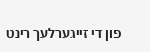פון די זייגערלעך רינט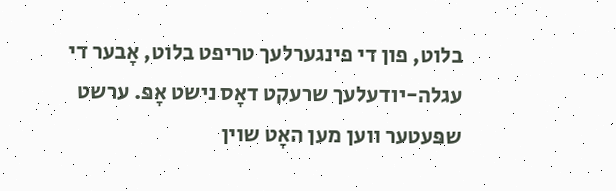בלוט, פון די פינגערלעך טריפט בלוט, אָבער די עגלה-יודעלעך שרעקט דאָס נישט אָפּ. ערשט שפּעטער ווען מען האָט שוין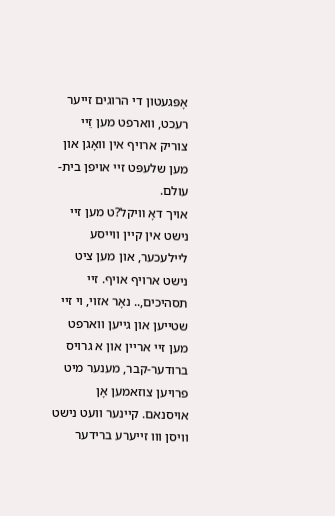אָפּגעטון די הרוגים זייער רעכט, ווארפט מען זֵיי צוריק ארויף אין װאָגן און מען שלעפּט זיי אויפן בית-עולם.
אויך דאָ װיקל?ט מען זיי נישט אין קיין ווייסע ליילעכער, און מען ציט נישט ארויף אויף. זיי תסהיכים,.. נאָר אזוי, וי זיי שטייען און גייען ווארפט מען זיי אריין און א גרויס ברודער-קבר, מענער מיט פרויען צוזאמען אָן אויסנאם. קיינער וועט נישט וויסן ווו זייערע ברידער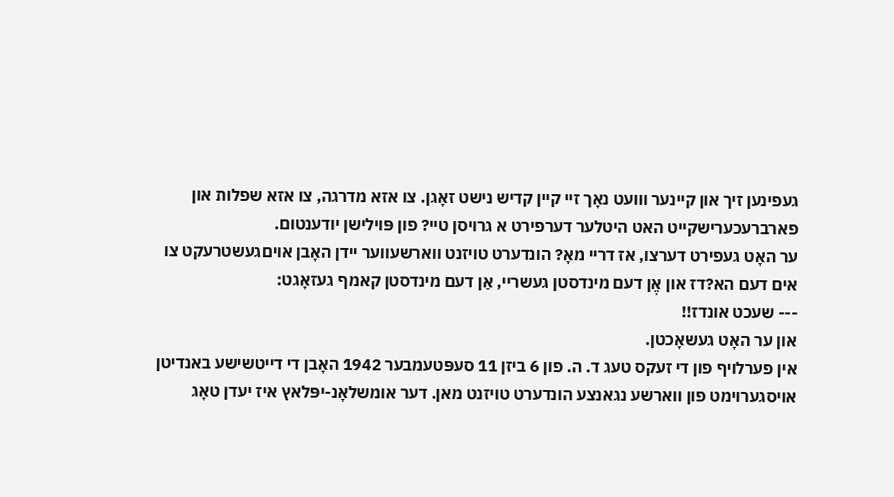געפינען זיך און קיינער װועט נאָך זיי קיין קדיש נישט זאָגן. צו אזא מדרגה, צו אזא שפלות און פארברעכערישקייט האט היטלער דערפירט א גרויסן טיי? פון פּוילישן יודענטום.
ער האָט געפירט דערצו, אז דריי מאָ? הונדערט טויזנט ווארשעווער יידן האָבן אויםגעשטרעקט צו אים דעם הא?דז און אֶן דעם מינדסטן געשריי, אַן דעם מינדסטן קאמף געזאָגט:
--- שעכט אונדז!!
און ער האָט געשאָכטן.
אין פערלויף פון די זעקס טעג ד. ה. פון 6 ביזן 11 סעפּטעמבער 1942 האָבן די דייטשישע באנדיטן אויסגערוימט פון ווארשע נגאנצע הונדערט טויזנט מאן. דער אומשלאָנ-יפּלאץ איז יעדן טאָג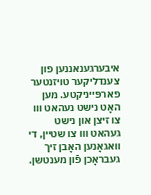איבערגענאננען פון צענדליקער טויזנטער פארפּייניקטע. מען האָט נישט נעהאט ווו צו זיצן און נישט געהאט ווו צו שטיין, די וואגאָנען האָבן זיך געבראָכן פֿון מענטשן.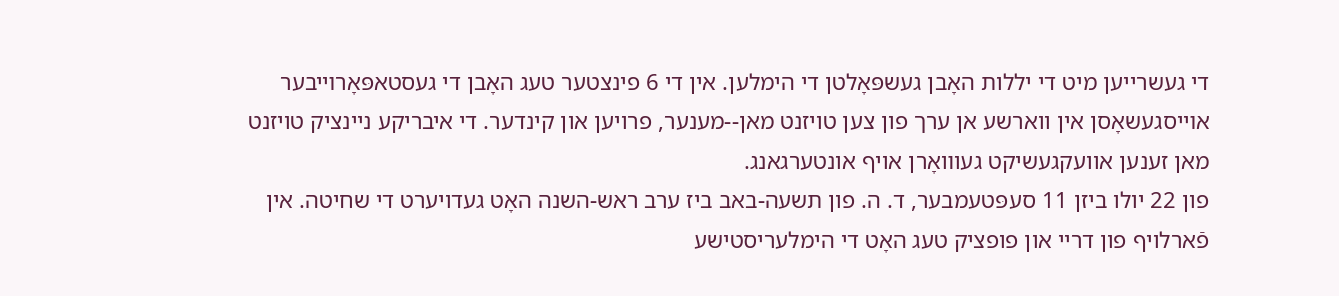די געשרייען מיט די יללות האָבן געשפּאָלטן די הימלען. אין די 6 פינצטער טעג האָבן די געסטאפּאָרױיבער אױיסגעשאָסן אין ווארשע אן ערך פון צען טויזנט מאן--מענער, פרויען און קינדער. די איבריקע ניינציק טויזנט מאן זענען אוועקגעשיקט געוװאָרן אויף אונטערגאנג.
פון 22 יולו ביזן 11 סעפּטעמבער, ד. ה. פון תשעה-באב ביז ערב ראש-השנה האָט געדויערט די שחיטה. אין פֿארלויף פון דריי און פופציק טעג האָט די הימלעריסטישע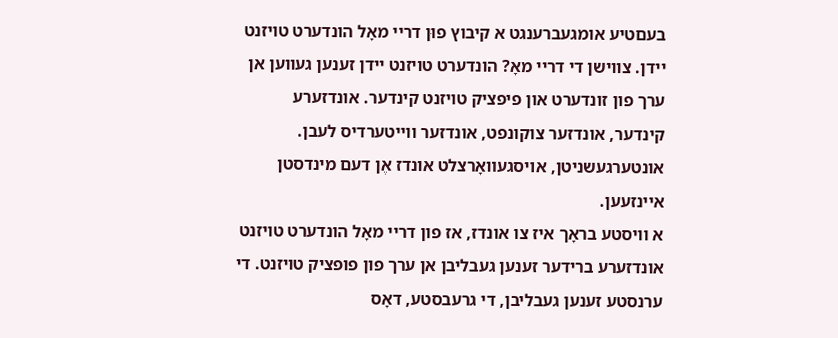בעםטיע אומגעברענגט א קיבוץ פוּן דריי מאָל הונדערט טויזנט יידן. צווישן די דריי מאָ? הונדערט טויזנט יידן זענען געווען אן ערך פון זונדערט און פיפציק טויזנט קינדער. אונדזערע קינדער, אונדזער צוקונפט, אונדזער ווייטערדיס לעבן. אונטערגעשניטן, אױסגעװאָרצלט אונדז אֶן דעם מינדסטן איינזעען.
א וויסטע בראָך איז צו אונדז, אז פון דריי מאָל הונדערט טויזנט אונדזערע ברידער זענען געבליבן אן ערך פון פופציק טויזנט. די ערנסטע זענען געבליבן, די גרעבסטע, דאָס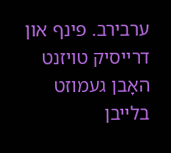ערבירב. פינף און דרייסיק טויזנט האָבן געמוזט בלייבן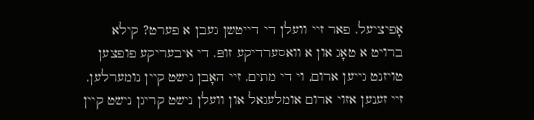אָפיציעל. פאר זיי וועלן די דייטשן געבן א פערט? קילא ברויט א טאָג און א וואסערדיקע זופּ. די איבעריקע פופצען טויזנט גייען ארום, וי די מתים. זיי האָבן נישט קיין נומערלען. זיי זענען אזוי ארום אומלעגאל און וועלן נישט קריגן נישט קיין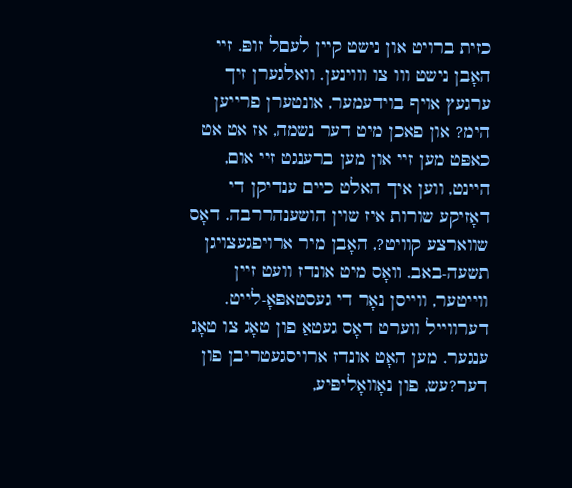כזית ברויט און נישט קיין לעםל זופּ. זיי האָבן נישט ווו צו וווינען. וואלגערן זיך ערגעץ אויף בוידעמער, אונטערן פרייען הימ? און פאכן מיט דער נשמה, אז אט אט כאפּט מען זיי און מען ברענגט זיי אום,
היינט, ווען איך האלט כיים ענדיקן די דאָזיקע שורות איז שוין הושענהררבה. דאָס שווארצע קוויט?, האָבן מיר ארויפגעצויגן תשעה-באב. װאָס מיט אונדז וועט זיין ווייטער, ווייסן נאָר די געסטאפּאָ-לייט. דערווייל ווערט דאָס געטאַ פון טאָג צו טאָג ענגער. מען האָט אונדז ארויסגעטריבן פון דער?עש, פון נאָוואָליפּיע,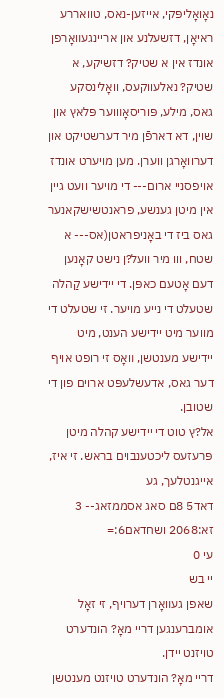נאָואָליפּקי, אייזען-נאס, טוואררע ראיאָן, דזשעלנע און אריינגעװאָרפן אונדז אין א שטיק? דזשיקע, א שטיק? נאלעווקעס, וואָלינסקע גאס, מילע, פּוריסאָװוער פּלאץ און שוין, דא דארפֿן מיר דערשטיקט און דערוואָרגן ווערן. מען מויערט אונדז אויפסניי ארום--- די מויער וועט גיין אין מיטן גענשע, פראנטשישקאנער גאס ביז די באָניפראטן(אס--- א שטח, ווו מיר וועל?ן נישט קאָנען דעם אָטעם כאפּן. די יידישע קַהלה שטעלט די נייע מויער. זי שטעלט די מווער מיט יידישע הענט, מיט יידישע מענטשן, װאָס זי רופט אויף דער גאס, אדעשלעפּט ארוים פון די שטובן.
אל?ץ טוט די יידישע קהלה מיטן פּרעזעס ליכטענבוים בראש. זי איז, אייגנטלעך, גע
דאד5 8ם סאג אסממזאג-- 3 זא:2068 ושחדאם6:=
עי 0
יי בש
שאפן געװאָרן דערויף, זי זאָל אומברענגען דריי מאָ? הונדערט טויזנט יידן.
דריי מאָ? הונדערט טויזנט מענטשן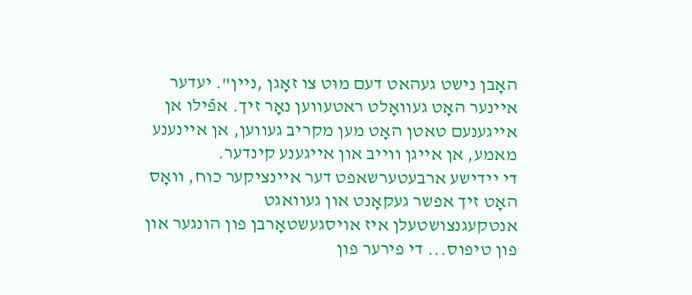האָבן נישט געהאט דעם מוּט צו זאָגן ,ניין". יעדער איינער האָט געוואָלט ראטעווען נאָר זיך. אפֿילו אן אייגענעם טאטן האָט מען מקריב געווען, אן איינענע מאמע, אן אייגן ווייב און אייגענע קינדער.
די יידישע ארבעטערשאפט דער איינציקער כוח, וואָס האָט זיך אפשר געקאָנט און געוואגט אנטקעגנצושטעלן איז אױסגעשטאָרבן פון הונגער און פון טיפוס... די פירער פון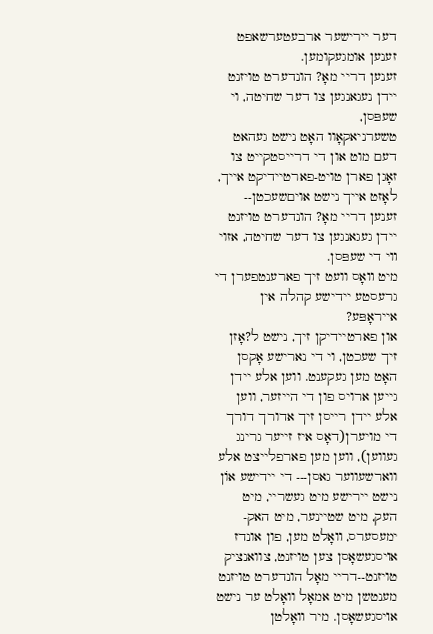דער יירישער ארבעטערשאפט זענען אומגעקומען.
זענען דריי מאָ? הונדערט טויזנט יידן נעגאנגען צו דער שחיטה, וי שעפּסן,
טשערניאקאָוו האָט נישט געהאט דעם מוט און די דרייסטקייט צו זאָגן פארן טויט-פארטיידיקט אייך, לאָזט אייך נישט אויםשעכטן-- זענען דריי מאָ? הונדערט טויזנט יידן געגאנגען צו דער שחיטה, אזוי װי די שעפּסן.
מיט װאָס וועט זיך פארענטפערן די גרעסטע יידישע קהלה אין אייראָפּע?
און פארטיידיקן זיך, נישט ל?אָזן זיך שעכטן, וי די נארישע אָקסן האָט מען געקענט. ווען אלע יידן גייען ארויס פון די הייזער, ווען אלע יידן רייסן זיך אדורך דורך די מויערן(דאָס איז זייער גרינג געווען), ווען מען פארפלייצט אלע ווארשעווער גאסן--- די יידישע אוֹן נישט יירישע מיט געשריי, מיט העק, מיט שטיינער, מיט האק-ימעסערס, װאָלט מען, פון אונדז אױסגעשאָסן צען טויזנט, צוואנציק טויזנט--דריי מאָל הונדערט טויזנט מענטשן מיט אמאָל וואָלט ער נישט אױסגעשאָסן. מיר װאָלטן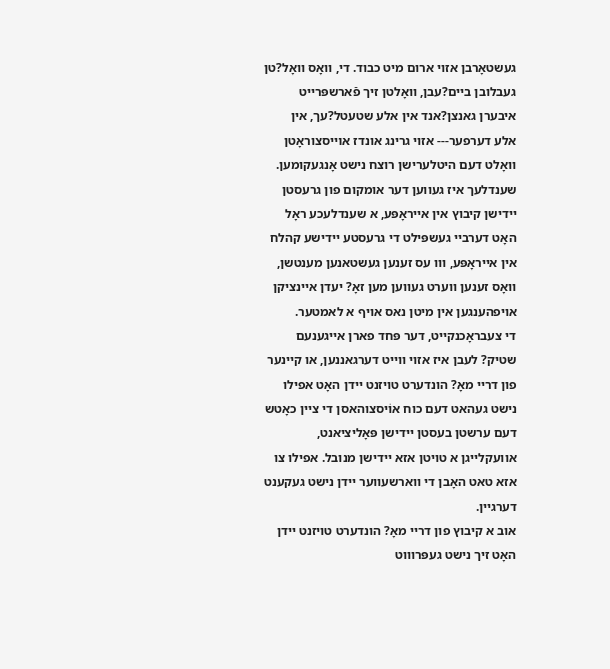געשטאָרבן אזוי ארום מיט כבוד. די, װאָס װאָל?טן געבלובן ביים?עבן, װאָלטן זיך פֿארשפּרייט
איבערן גאנצן?אנד אין אלע שטעטל?עך, אין
אלע דערפער--- אזוי גרינג אונדז אױיסצוראָטן װאָלט דעם היטלערישן רוצח נישט אָנגעקומען.
שענדלעך איז געווען דער אומקום פון גרעסטן יידישן קיבוץ אין אייראָפּע, א שענדלעכע ראָל האָט דערביי געשפּילט די גרעסטע יידישע קהלח אין אייראָפּע, ווו עס זענען געשטאנען מענטשן, װאָס זענען ווערט געווען מען זאָ? יעדן איינציקן אויפהענגען אין מיטן נאס אויף א לאמטער.
די צעבראָכנקייט, דער פּחד פארן אייגענעם שטיק? לעבן איז אזוי ווייט דערגאננען, או קיינער פון דריי מאָ? הונדערט טויזנט יידן האָט אפילו נישט געהאט דעם כוח אוֹיסצוהאסן די ציין כאָטש דעם ערשטן בעסטן יידישן פּאָליציאנט, אוועקלייגן א טויטן אזא יידישן מנובל. אפילו צו אזא טאט האָבן די ווארשעווער יידן נישט געקענט דערגיין.
אוב א קיבוץ פון דריי מאָ? הונדערט טויזנט יידן האָט זיך נישט געפּרוווט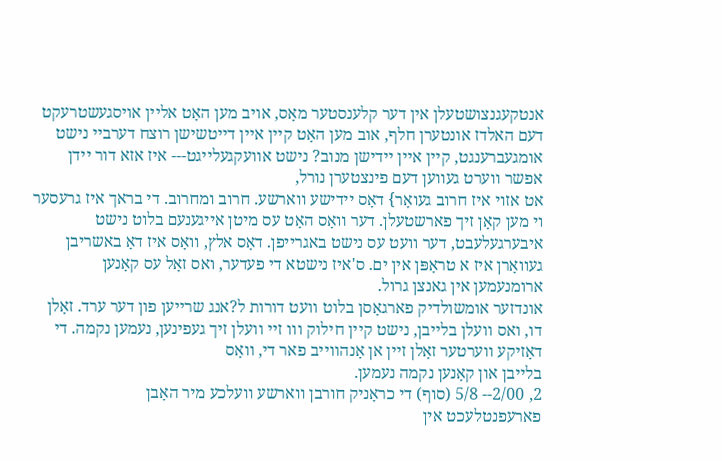אנטקעגנצושטעלן אין דער קלענסטער מאָס, אויב מען האָט אליין אויסגעשטרעקט דעם האלדז אונטערן חלף, אוב מען האָט קיין איין דייטשישן רוצח דערביי נישט אומגעברענגט, קיין איין יידישן מנוב? נישט אוועקגעלייגט--- איז אזא דור יידן אפשר ווערט געווען דעם פינצטערן נורל,
אט אזוי איז חרוב געואָר} דאָס יידישע ווארשע. חרוב ומחרוב. די בראך איז גרעסער וי מען קאָן זיך פארשטעלן. דער װאָס האָט עס מיטן אייגענעם בלוט נישט איבערגעלעבט, דער וועט עס נישט באגרייפן. דאָס אלץ, װאָס איז דאָ באשריבן געװאָרן איז א טראָפּן אין ים. ס'איז נישטא די פעדער, ואס זאָל עס קאָנען ארומנעמען אין גאנצן גרול.
אונדזער אומשולדיק פארגאָסן בלוט וועט דורות ל?אנג שרייען פון דער ערד. זאָלן דו, ואס וועלן בלייבן, נישט קיין חילוק ווו זיי וועלן זיך געפינען, נעמען נקמה. די דאָזיקע ווערטער זאָלן זיין אן אָנהוױיב פאר די, װאָס
בלייבן און קאָנען נקמה נעמען.
2, 2/00-- 5/8 (סוף) די כראָניק חורבן ווארשע וועלכע מיר האָבן
פארעפנטלעכט אין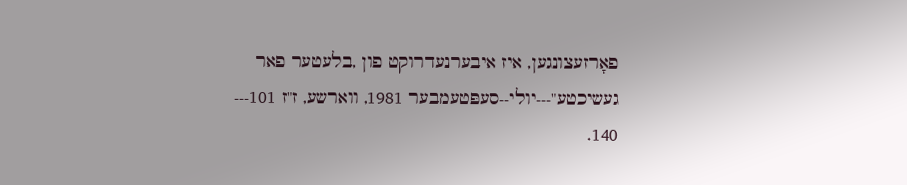פאָרזעצונגען, איז איבערנעדרוקט פון ,בלעטער פאר געשיכטע"---יולי--סעפּטעמבער 1981, ווארשע, ז"ז 101--- 140.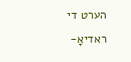הערט די
ראדיאָ-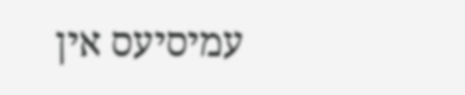עמיסיעס אין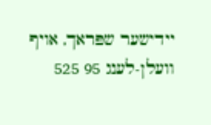יידישער שפּראך, אויף וועלן-לענג 95 525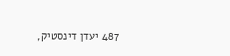487 יעדן דינסטיק,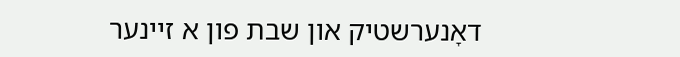דאָנערשטיק און שבת פון א זיינער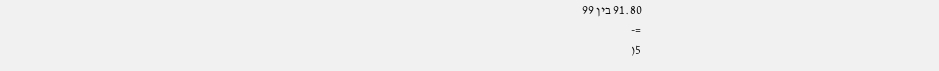91.80 בין 99
=-
5(